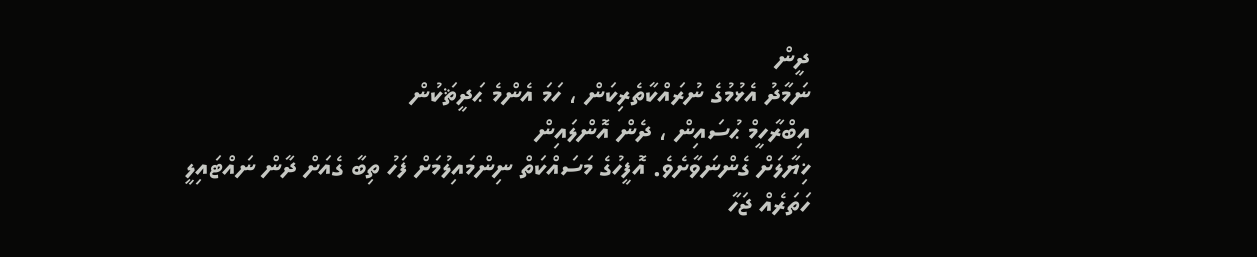ދީން
ނަމާދު އެޅުމުގެ ނުރައްކާތެރިކަން ، ހަމަ އެންމެ ޙަދީޘަކުން
އިބްރާހީމް ޙުސައިން ، ދެން އޮންލައިން
ޚިޔާލަށް ގެންނަވާށެވެ. އޮފީހުގެ މަސައްކަތް ނިންމައިލުމަށް ފަހު ތިބާ ގެއަށް ދާން ނައްޓައިލީ ހަތަރެއް ޖަހާ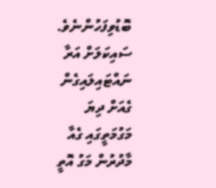ބޮޑުވިފަހުންނެވެ.
ސައިކަލަށް އަރާ ނައްޓައިލައިގެން ގެއަށް ދިޔަ މަގުމަތީގައި ގެއާ މާދުރުން މަގު އޮތީ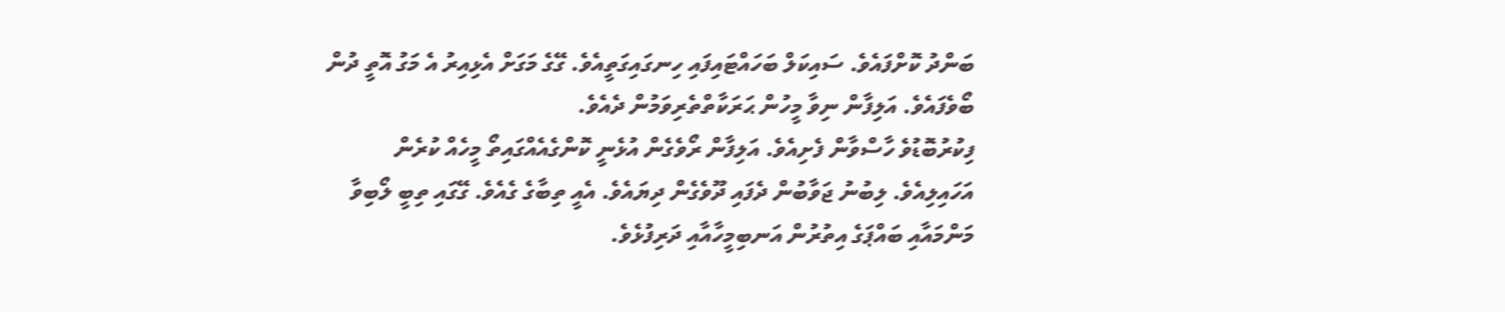ބަންދު ކޮށްފައެވެ. ސައިކަލް ބަހައްޓައިފައި ހިނގައިގަތީއެވެ. ގޭގެ މަގަށް އެޅިއިރު އެ މަގު އޮތީ ދުން ބޯވެފައެވެ. އަލިފާން ނިވާ މީހުން ޙަރަކާތްތެރިވަމުން ދެއެވެ.
ފިކުރުބޮޑުވެ ހާސްވާން ފެށިއެވެ. އަލިފާން ރޯވެގެން އުޅެނީ ކޮންގެއެއްގައިތޯ މީހެއް ކުރެން އަހައިލިއެވެ. ލިބުނު ޖަވާބުން ދެފައި ދޫވެގެން ދިޔައެވެ. އެއީ ތިބާގެ ގެއެވެ. ގޭގައި ތިބީ ލޯބިވާ މަންމައާއި ބައްޕަގެ އިތުރުން އަނބިމީހާއާއި ދަރިފުޅެވެ.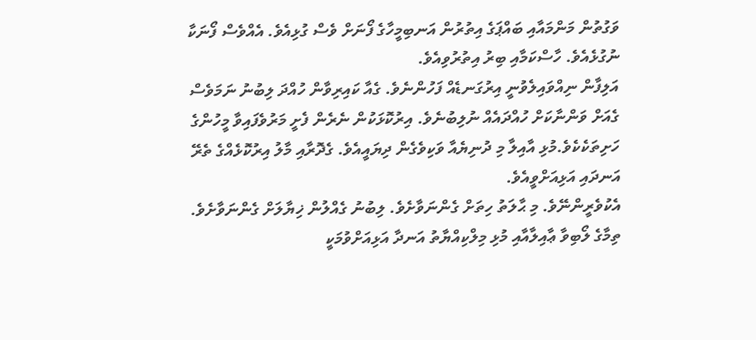ވަގުތުން މަންމައާއި ބައްޕަގެ އިތުރުން އަނބިމީހާގެ ފޯނަށް ވެސް ގުޅިއެވެ. އެއްވެސް ފޯނަކާ ނުގުޅެއެވެ. ހާސްކަމާއި ބިރު އިތުރުވިއެވެ.
އަލިފާން ނިއްވައިލެވުނީ އިރުގަނޑެއް ފަހުންނެވެ. ގެއާ ކައިރިވާން ހުއްދަ ލިބުނު ނަމަވެސް ގެއަށް ވަންނާކަށް ހުއްދައެއް ނުލިބުނެވެ. އިރުކޮޅަކުން ނެރެން ފެށީ މަރުވެފައިވާ މީހުންގެ ހަށިތަކެކެވެ.މުޅި އާއިލާ މި ދުނިޔެއާ ވަކިވެގެން ދިޔައީއެވެ. ގެދޮރާއި މާލު އިރުކޮޅެއްގެ ތެރޭ އަނދައި އަޅިއަށްވީއެވެ.
އެކުވެރީންނޭވެ. މި ޙާލަތު ހިތަށް ގެންނަވާށެވެ. ލިބުނު ގެއްލުން ޚިޔާލަށް ގެންނަވާށެވެ. ތިމާގެ ލޯބިވާ ޢާއިލާއާއި މުޅި މިލްކިއްޔާތު އަނދާ އަޅިއަށްވުމަކީ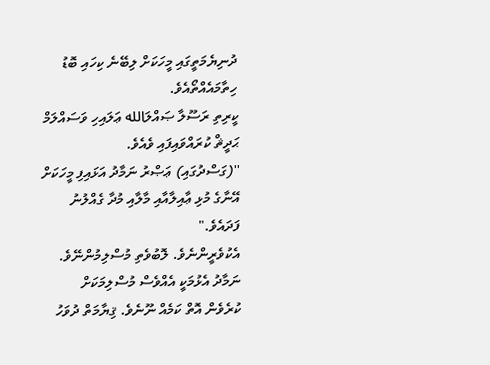ދުނިޔެމަތީގައި މީހަކަށް ލިބޭނެ ކިހައި ބޮޑު ހިތާމައެއްތޯއެވެ.
ކީރިތި ރަސޫލާ ޞައްލަالله ޢަލައިހި ވަސައްލަމް ޙަދީޘް ކުރައްވައިފައި ވެއެވެ.
''(ގަސްދުގައި) ޢަޞްރު ނަމާދު އަޅައިފި މީހަކަށް އޭނާގެ މުޅި ޢާއިލާއާއި މާލާއި މުދާ ގެއްލުނު ފަދައެވެ."
އެކުވެރީންނެވެ. ލޮބުވެތި މުސްލިމުންނޭވެ. ނަމާދު އެޅުމަކީ އެއްވެސް މުސްލިމަކަށް ކުރެވެން އޮތް ކަމެއް ނޫނެވެ. ޤިޔާމަތް ދުވަހު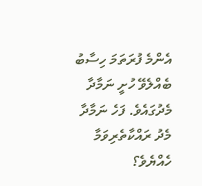އެންމެ ފުރަތަމަ ހިސާބު ބެއްލެވޭ ހުށީ ނަމާދާ މެދުގައެވެ. ފަހެ ނަމާދާ މެދު ރައްކާތެރިވަމާ ހެއްޔެވެ؟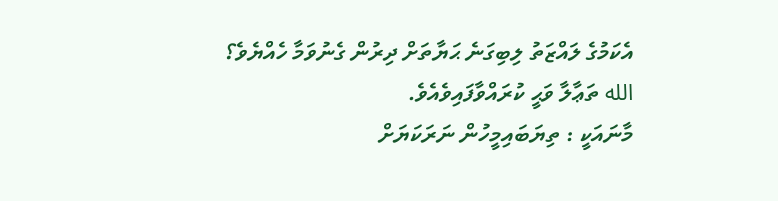އެކަމުގެ ލައްޒަތު ލިބިގަނެ ޙަޔާތަށް ދިރުން ގެނުވަމާ ހެއްޔެވެ؟
الله ތަޢާލާ ވަޙީ ކުރައްވާފައިވެއެވެ.
މާނައަކީ : ތިޔަބައިމީހުން ނަރަކަޔަށް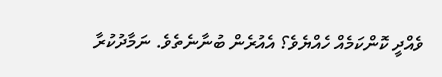ވެއްދީ ކޮންކަމެއް ހެއްޔެވެ؟ އެއުރެން ބުނާނެތެވެ. ނަމާދުކުރާ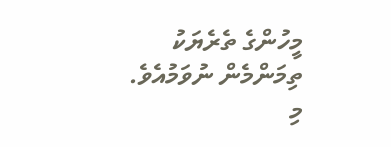މީހުންގެ ތެރެޔަކު ތިމަންމެން ނުވަމުއެވެ.
މި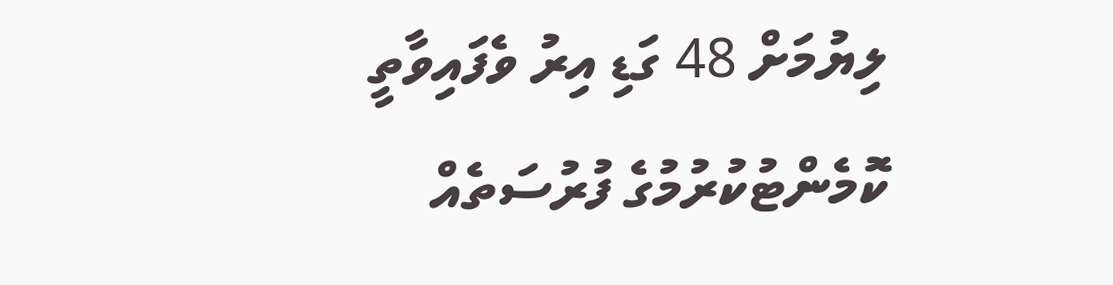ލިޔުމަށް 48 ގަޑި އިރު ވެފައިވާތީ ކޮމެންޓުކުރުމުގެ ފުރުސަތެއް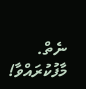ނެތް. މާފުކުރައްވާ!